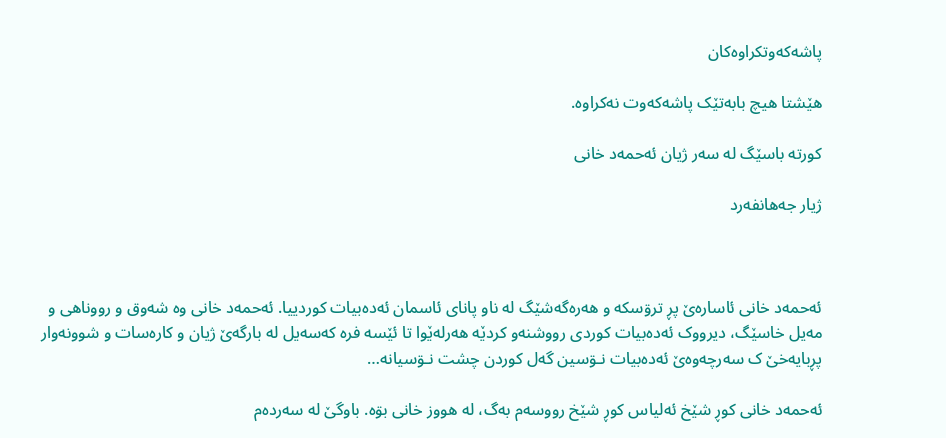پاشەکەوتکراوەکان

هێشتا هیچ بابەتێک پاشەکەوت نەکراوە.

کورته‌ باسێگ له‌ سه‌ر ژیان ئه‌حمه‌د خانی

ژیار جه‌هانفه‌رد



ئه‌حمه‌د خانی ئاساره‌‌ێ پڕ ترۊسکه‌ و هه‌ره‌گه‌شێگ له‌ ناو پا‌نای ئاسمان ئه‌ده‌بیات کوردییا. ئه‌حمه‌د خانی وه‌ شه‌وق و رووناهی و مه‌یل خاسێگ، دیرووک ئه‌ده‌بیات کوردی رووشنه‌و کردێه‌ هه‌رله‌ێوا تا ئێسه‌ فره‌ که‌سه‌یل له‌ بارگه‌ێ ژیان و کاره‌سات و شوونه‌وار پڕبایه‌خێ ک سه‌رچه‌وه‌ێ ئه‌ده‌بیات نـۊسین گه‌ل کوردن چشت نـۊسیانه‌…

ئه‌حمه‌د خانی کوڕ شێخ ئه‌لیاس کوڕ شێخ رووسه‌م به‌گ، له‌ هووز خانی بۊه‌. باوگێ له‌ سه‌رده‌م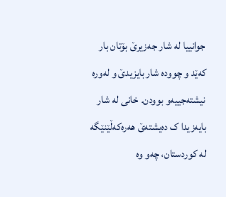جوانییا له‌ شار جه‌زیرێ بۆتان بار که‌ێد و چووده‌ شار بایزیدێ و له‌وره‌ نیشته‌جییه‌و بوودن. خانی له‌ شار بایه‌زیدا ک ده‌یشته‌‌ێ هه‌ره‌که‌ڵێنێگه‌ له‌ کوردستان، چه‌و وه‌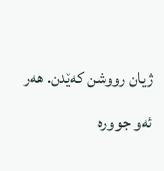ژیان رووشن که‌ێدن. هه‌ر ئه‌و جووره‌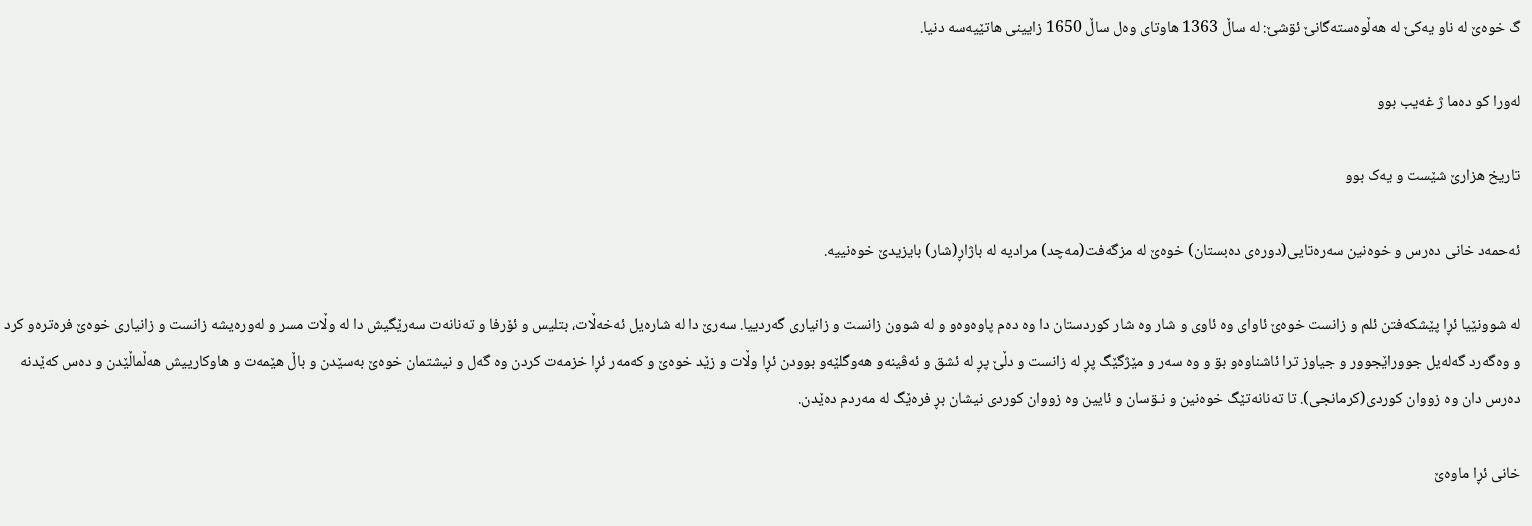گ خوه‌ێ له‌ ناو یه‌کێ له‌ هه‌ڵوه‌سته‌گانێ ئۊشێ: له‌ ساڵ 1363 هاوتای وه‌ل‌ ساڵ 1650 زایینی هاتێیه‌سه‌ دنیا.

له‌ورا کو ده‌ما ژ غه‌یب بوو

تاریخ هزارێ شێست و یه‌ک بوو

ئه‌حمه‌د خانی ده‌رس و خوه‌نین سه‌ره‌تایی(دورەی دەبستان) خوه‌ێ له‌ مزگه‌فت(مەچد) مرادیه‌ له‌ باژاڕ(شار) بایزیدێ خوه‌نییه‌.

له‌ شوونێیا ئڕا پێشکه‌فتن ئلم و زانست خوه‌ێ ئاوای وه‌ ئاوی و شار وه‌ شار کوردستان دا وه‌ ده‌م پاوه‌وه‌و و له‌ شوون زانست و زانیاری گه‌ردییا. سه‌رێ دا له‌ شاره‌یل ئه‌خه‌ڵات، بتلیس و ئۆرفا و ته‌نانه‌ت سه‌رێگیش دا له‌ وڵات مسر و له‌وره‌یشه‌ زانست و زانیاری خوه‌ێ فره‌تره‌‌و کرد و وه‌گه‌رد گه‌له‌یل جووراێجوور و جیاوز ترا ئاشناوه‌و بۊ و وه‌ سه‌ر و مێژگێگ پڕ له‌ زانست و دڵێ پڕ له‌ ئشق و ئه‌ڤینه‌و هه‌وگلێه‌و بوودن ئڕا وڵات و زێد خوه‌ێ و که‌مه‌ر ئڕا خزمه‌ت کردن وه‌ گه‌ل و نیشتمان خوه‌ێ به‌سێدن و باڵ هێمه‌ت و هاوکارییش هه‌ڵماڵێدن و ده‌س که‌ێدنه‌ ده‌رس دان وه‌ زووان کوردی(کرمانجی). تا ته‌نانه‌تێگ خوه‌نین و نـۊسان و ئایین وه‌ زووان کوردی نیشان بڕ فره‌ێگ له‌ مه‌ردم ده‌ێدن.

خانی ئڕا ماوه‌ێ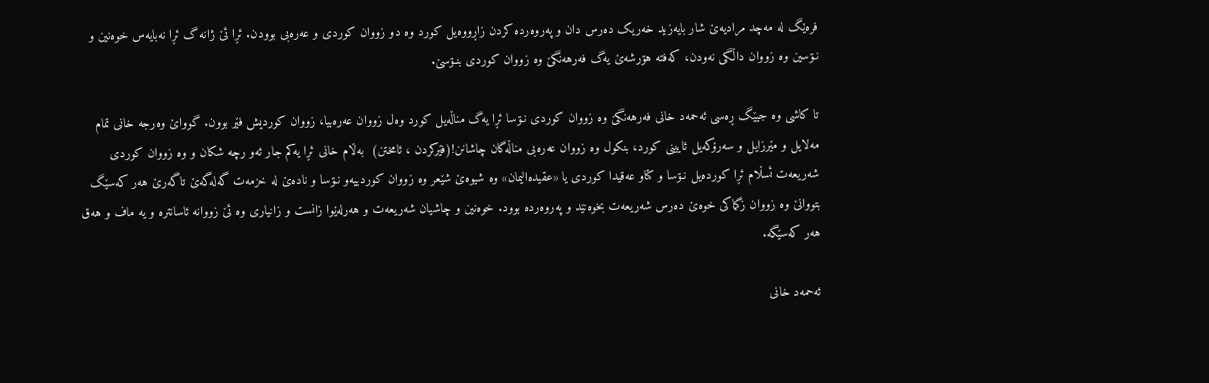فره‌ێگ له‌ مه‌چد مرادیه‌ێ شار بایه‌زید خه‌ریک ده‌رس دان و په‌روه‌رده‌ کردن زاڕووه‌یل کورد وه‌ دو زووان کوردی و عه‌ره‌بی بوودن. ئڕا ئێ ژانه‌ گ ئڕا نه‌بایه‌س خوه‌نین و نـۊسین وه‌ زووان داڵگی نه‌ودن، که‌فته‌ هۊرشه‌ێ یه‌گ فه‌رهه‌نگێ وه‌ زووان کوردی بنـۊسێ.

تا کاشی وه‌ جیێگ ڕه‌سی ئه‌حمه‌د خانی فه‌رهه‌نگێ وه‌ زووان کوردی نـۊسا ئڕا یه‌گ مناڵه‌یل کورد وه‌ل زووان عه‌ره‌بیا، زووان کوردیش فێر بوون. گوواێ وه‌رجه‌ خانی تمام مه‌لایل و مێرزایل و سه‌رۆکه‌یل ئایینی کورد، بنکول وه‌ زووان عه‌ره‌بی مناڵه‌گان چاشانن!(فێرکردن ، ئامختن)  به‌ڵام خانی ئڕا یه‌کم جار ئه‌و رچه‌ شکان و وه‌ زووان کوردی شه‌ریعه‌ت ئسڵام ئڕا کورده‌یل نـۊسا و کتاو عه‌قیدا کوردی یا «عقیده‌الیمان» وه‌ شیوه‌ێ شێعر وه‌ زووان کوردییه‌و نـۊسا و ناده‌ێ له‌ خزمه‌ت گه‌له‌گه‌ێ تاگه‌رێ هه‌ر که‌سێگ بتووا‌نێ وه‌ زووان زگماکی خوه‌ێ ده‌رس شه‌ریعه‌ت بخوه‌نێد و په‌روه‌رده‌ بوود. خوه‌نین و چاشیان شه‌ریعه‌ت و هه‌رله‌ێوا زانست و زانیاری وه‌ ئێ زووانه‌ ئاسانتره‌ و یه‌ ماف و هه‌ق هه‌ر که‌سێگه‌.

ئه‌حمه‌د خانی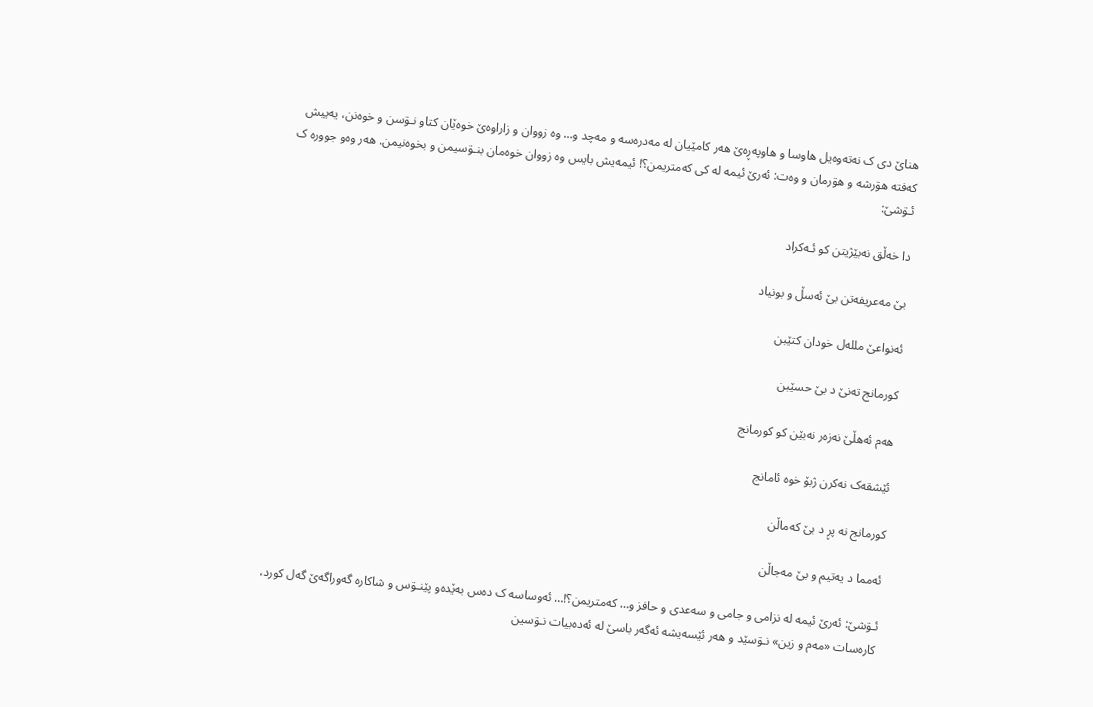هناێ دی ک نه‌ته‌وه‌یل هاوسا و هاوپه‌ڕه‌ێ هه‌ر کامێیان‌ له‌ مه‌دره‌سه‌ و مه‌چد و… وه‌ زووان و زاراوه‌‌ێ خوه‌ێان کتاو نـۊسن و خوه‌نن، یه‌ییش که‌فته‌ هۊرشه‌ و هۊرمان و وه‌ت: ئه‌رێ ئیمه‌ له‌ کی که‌متریمن؟! ئیمه‌یش بایس وه‌ زووان خوه‌مان بنـۊسیمن و بخوه‌نیمن. هه‌ر وه‌و جووره‌ ک ئـۊشێ:

دا خه‌ڵق نه‌بێژیتن کو ئـه‌کراد

بێ مه‌عریفه‌تن بێ ئه‌سڵ و بونیاد

ئه‌نواعێ ملله‌ل خودان کتێبن

کورمانج ته‌نێ د بێ حسێبن

هه‌‌م ئه‌هڵێ نه‌زه‌ر نه‌بێن کو کورمانج

ئێشقه‌ک نه‌کرن ژبۆ خوه‌ ئامانج

کورمانج نه‌ پڕ د بێ که‌ماڵن

ئه‌مما د یه‌تیم و بێ مه‌جاڵن

ئـۊشێ: ئه‌رێ ئیمه‌ له‌ نزامی و جامی و سه‌عدی و حافز و… که‌متریمن؟!… ئه‌وساسه‌ ک ده‌س به‌ێده‌و پێنـۊس و شاکاره‌ گه‌وراگه‌‌ێ گه‌ل کورد، کاره‌سات «مه‌م و زین» نـۊسێد و هه‌ر ئێسه‌یشه‌ ئه‌گه‌ر باسێ له‌ ئه‌ده‌بیات نـۊسین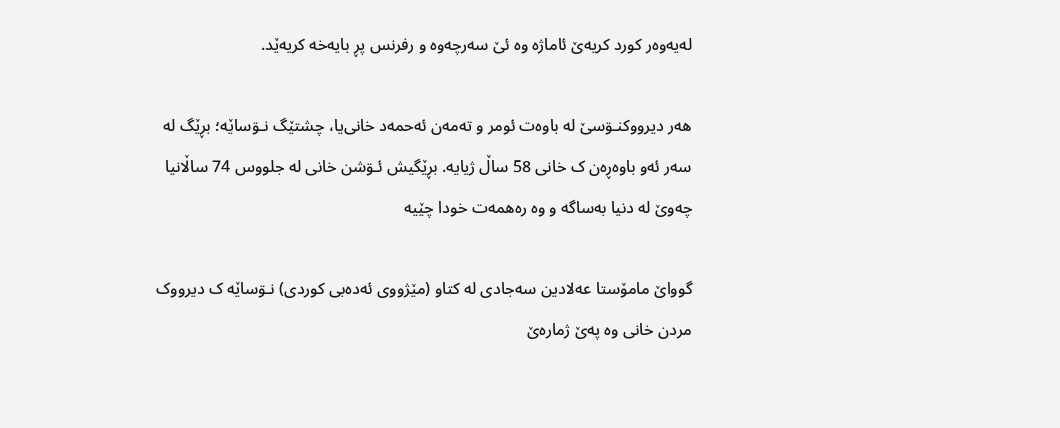له‌یه‌وه‌ر کورد کریه‌ێ ئاماژه‌ وه‌ ئێ سه‌رچه‌وه‌ و رفرنس پڕ بایه‌خه‌ کریه‌ێد.

هه‌ر دیرووکنـۊسێ له‌ باوه‌ت ئومر و ته‌مه‌‌ن ئه‌حمه‌د خانی‌‌یا، چشتێگ نـۊساێه؛‌ بڕێگ له‌ سه‌ر ئه‌و باوه‌ڕه‌ن ک خانی 58 ساڵ ژیایه‌. بڕێگیش ئـۊشن خانی له‌ جلووس 74 ساڵانیا چه‌وێ له‌ دنیا به‌ساگه‌ و وه‌ ره‌همه‌ت خودا چێیه‌

گوواێ مامۆستا عه‌لادین سه‌جادی له‌ کتاو (مێژووی ئه‌ده‌بی کوردی) نـۊساێه‌ ک دیرووک مردن خانی وه‌ په‌ێ ژماره‌ێ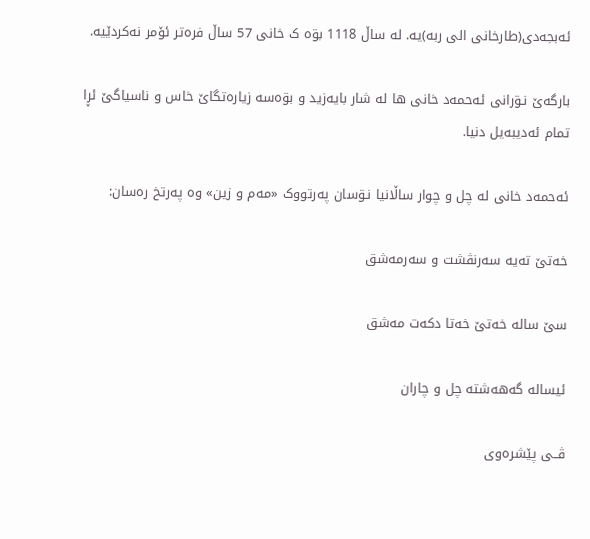ئه‌بجه‌دی(طارخانی الی ربه‌)یه‌. له‌ ساڵ 1118 بۊه‌ ک خانی 57 ساڵ فره‌تر ئۆمر نه‌کردێیه‌.

بارگه‌ێ نـۊرانی ئه‌حمه‌د خانی ها له‌ شار بایه‌زید و بۊه‌سه‌ زیاره‌تگاێ خاس و ناسیاگێ ئڕا تمام ئه‌دیبه‌یل دنیا.

ئه‌حمه‌د خانی له‌ چل و چوار ساڵانیا نـۊسان په‌رتووک «مه‌م و زین» وه‌ په‌رتخ ره‌سان:

خه‌تێ ته‌یه‌‌ سه‌رنڤشت و سه‌رمه‌شق

سێ ساله‌ خه‌تێ خه‌تا دکه‌ت مه‌شق

ئیساله‌ گه‌هه‌شته‌ چل و چاران

ڤــی پێشره‌وی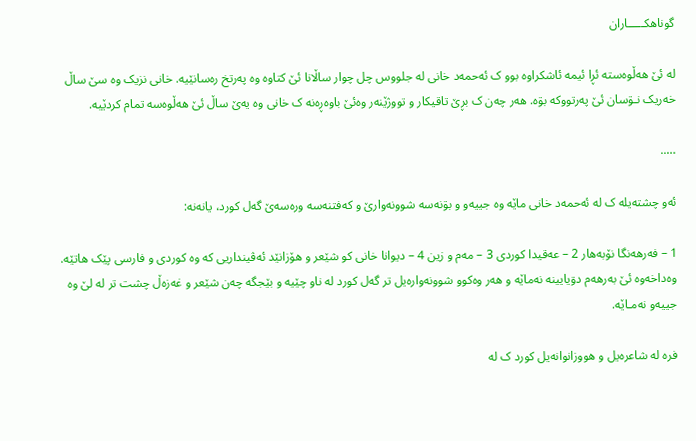گوناهکـــــاران

له‌‌ ئێ هه‌ڵوه‌سته‌ ئڕا ئیمه‌ ئاشکراوه‌ بوو ک ئه‌حمه‌د خانی له‌ جلووس چل چوار ساڵانا ئێ کتاوه‌ وه‌ په‌رتخ ره‌سانێیه‌. خانی نزیک وه‌ سێ ساڵ خه‌ریک نـۊسان ئێ په‌رتووکه‌ بۊه‌. هه‌ر چه‌ن ک بڕێ تاقیکار و تووژێنه‌ر وه‌ئێ باوه‌ڕه‌نه‌ ک خانی وه‌ یه‌ێ ساڵ ئێ هه‌ڵوه‌سه‌ تمام کردێیه‌.

…..

ئه‌و چشته‌یله‌ ک له‌ ئه‌حمه‌د خانی ماێه‌ وه‌ جییه‌و و بۊنه‌سه‌ شوونه‌وارێ و که‌فتنه‌سه‌ وره‌سه‌‌ێ گه‌ل کورد، یانه‌نه‌:

1 – فه‌رهه‌نگا نۆبه‌هار 2 – عه‌قیدا کوردی 3 – مه‌م و زین 4 – دیوانا خانی کو شێعر و هۆزانێد ئه‌‌ڤینداریی که‌ وه‌‌ کوردی و فارسی پێک هاتێه‌. وه‌داخه‌وه‌ ئێ به‌رهه‌م دۊیایینه‌ نه‌ماێه‌ و هه‌ر وه‌کوو شوونه‌واره‌یل تر گه‌ل کورد له‌ ناو چێیه‌ و بێجگه‌ چه‌ن شێعر و غه‌زه‌ڵ چشت تر له‌ لێ وه‌ جییه‌‌و نه‌مـاێه‌.

فره‌ له‌ شاعره‌یل و هووزانوانه‌یل کورد ک له‌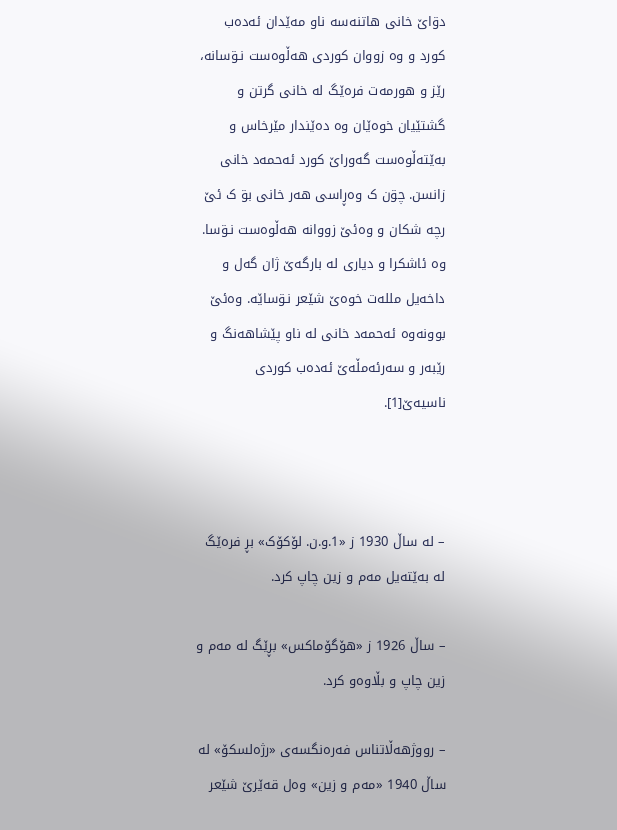دۊاێ خانی هاتنه‌سه‌ ناو مه‌ێدان ئه‌ده‌ب کورد و وه‌ زووان کوردی هه‌ڵوه‌ست نـۊسانه‌، رێز و هورمه‌ت فره‌ێگ له‌ خانی گرتن و گشتێیان خوه‌ێان وه‌ ده‌ێندار مێرخاس و به‌ێته‌ڵوه‌ست گه‌وراێ کورد ئه‌حمه‌د خانی زانسن. چۊن ک وه‌ڕاسی هه‌ر خانی بۊ ک ئێ رچه‌ شکان و وه‌‌ئێ زووانه‌ هه‌ڵوه‌ست نـۊسا. وه‌ ئاشکرا و دیاری له‌ بارگه‌‌ێ ژان گه‌ل و داخه‌یل ملله‌ت خوه‌‌ێ شێعر نـۊساێه‌. وه‌‌ئێ بوونه‌وه‌ ئه‌حمه‌د خانی له‌ ناو پێشاهه‌نگ و رێبه‌ر و سه‌رئه‌مڵه‌‌ێ ئه‌ده‌ب کوردی ناسیه‌‌ێ[1].



– له‌ ساڵ 1930 ز «1.و.ن. لۆکۆک» بڕ فره‌ێگ له‌ به‌ێته‌یل مه‌م و زین چاپ کرد.

– ساڵ 1926 ز «هۆگۆماکس» بڕێگ له‌ مه‌م و زین چاپ و بڵاوه‌و کرد.

– رووژهه‌ڵاتناس فه‌ره‌نگسه‌‌ی «رژه‌لسکۆ» له‌ ساڵ 1940 «مه‌م و زین» وه‌ل قه‌‌ێرێ شێعر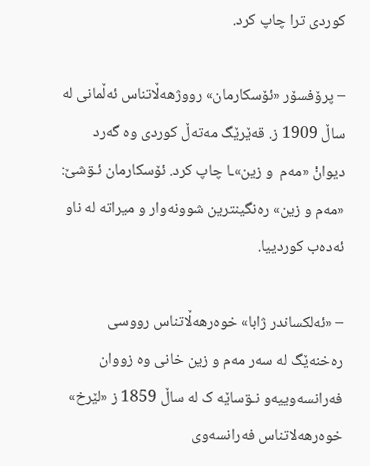کوردی ترا چاپ کرد.

– پرۆفسۆر «ئۆسکارمان» رووژهه‌ڵاتناس ئه‌ڵمانی له‌ ساڵ 1909 ز. قه‌‌ێرێگ مه‌ته‌ڵ کوردی وه‌ گه‌رد دیوانْ «مه‌م  و زین»ـا چاپ کرد. ئۆسکارمان ئـۊشێ: «مه‌م و زین» ره‌نگینترین شوونه‌وار و میراته‌ له‌ ناو ئه‌ده‌ب کوردییا.

– «ئه‌لکساندر ژابا» خوه‌رهه‌ڵاتناس رووسی ره‌خنه‌ێگ له‌ سه‌ر مه‌م و زین خانی وه‌ زووان فه‌رانسه‌وییه‌و نـۊساێه‌ ک له‌ ساڵ 1859 ز «لێرخ» خوه‌رهه‌لاتناس فه‌رانسه‌وی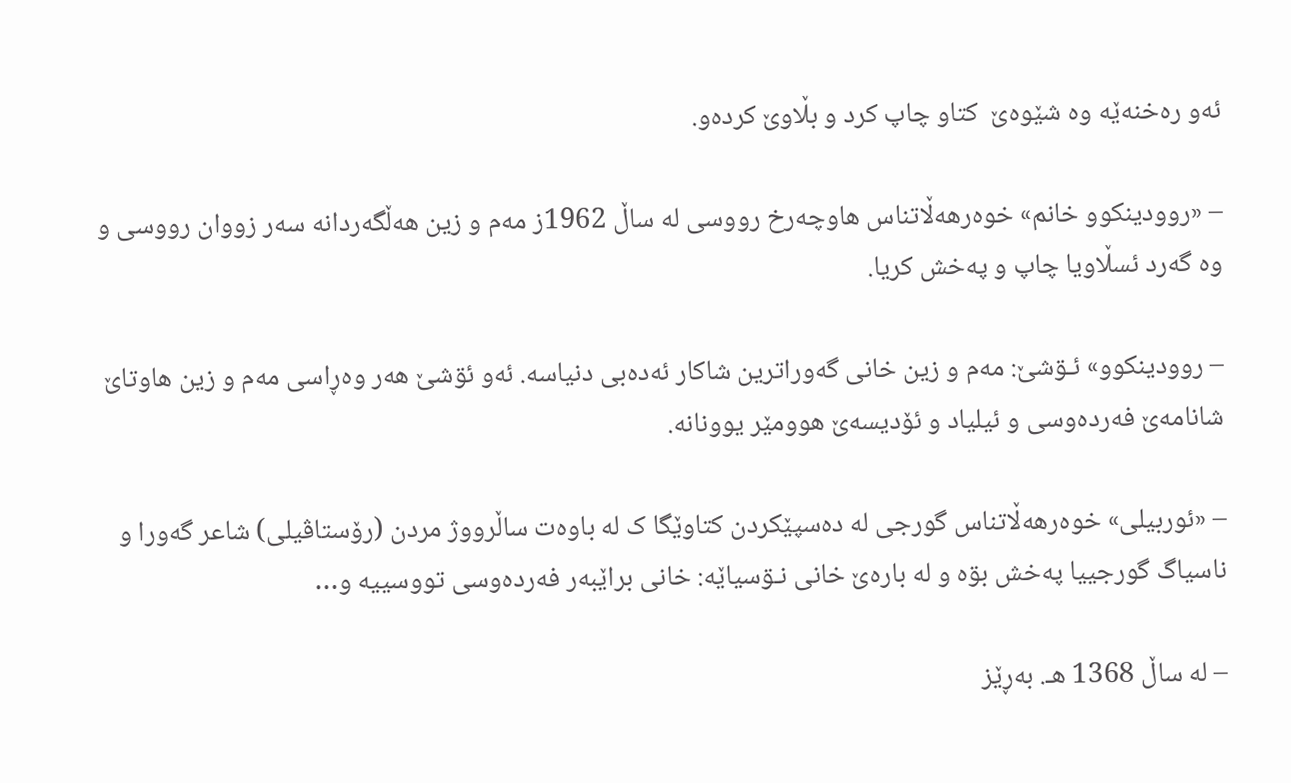ئه‌و ره‌خنه‌ێه‌ وه‌ شێوه‌‌ێ  کتاو چاپ کرد و بڵاوێ کرده‌و.

– «روودینکوو خانم» خوه‌رهه‌ڵاتناس هاوچه‌رخ رووسی له‌ ساڵ 1962ز مه‌م و زین هه‌ڵگه‌ردانه‌ سه‌ر زووان رووسی و وه‌ گه‌رد ئسڵاویا چاپ و په‌خش کریا.

– روودینکوو» ئـۊشێ: مه‌م و زین خانی گه‌وراترین شاکار ئه‌ده‌بی دنیاسه‌. ئه‌و ئۊشێ هه‌ر وه‌ڕاسی مه‌م و زین هاوتاێ شانامه‌ێ فه‌رده‌وسی و ئیلیاد و ئۆدیسه‌‌ێ هوومێر یوونانه‌.

– «ئوربیلی» خوه‌رهه‌ڵاتناس گورجی له‌ ده‌سپێکردن کتاوێگا ک له‌ باوه‌ت ساڵرووژ مردن (رۆستاڤیلی) شاعر گه‌ورا و ناسیاگ گورجییا په‌خش‌ بۊه‌ و له‌ باره‌‌ێ خانی نـۊسیاێه‌: خانی براێبه‌ر فه‌رده‌وسی تووسییه‌ و…

– له‌ ساڵ 1368 هـ. به‌ڕێز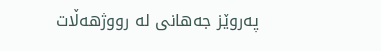په‌روێز جه‌هانی له‌ رووژهه‌ڵات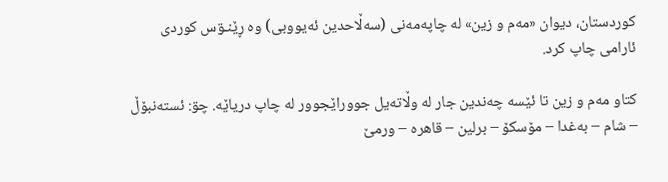کوردستان، دیوان «مه‌م و زین» له‌ چاپه‌مه‌نی (سه‌ڵاحدین ئه‌یووبی) وه‌ ڕێنـۊس کوردی ئارامی چاپ کرد.

کتاو مه‌م و زین تا ئێسه‌ چه‌ندین جار له‌ وڵاته‌یل جووراێجوور له‌ چاپ دریاێه‌. چۊ: ئسته‌نبۆڵ – شام – به‌غدا – مۆسکۆ – برلین – قاهره‌ – ورمێ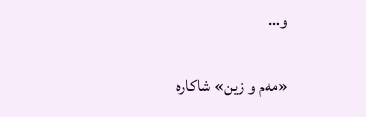و…

«مه‌م و زین» شاکاره‌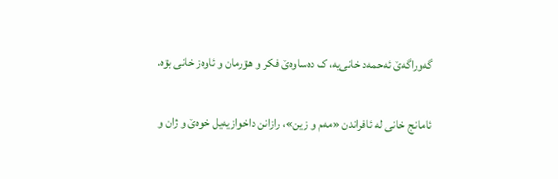گه‌وراگه‌‌ێ ئه‌حمه‌د خانی‌یه‌، ک ده‌ساوه‌‌ێ فکر و هۊرمان و ئاوه‌ز خانی بۊه‌.

ئامانج خانی له‌ ئافراندن «مه‌م و زین»، رازانن داخوازیه‌یل خوه‌‌ێ و ژان و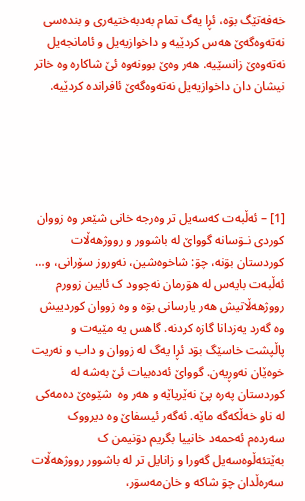خه‌فه‌تێگ بۊه‌، ئڕا یه‌گ تمام به‌دبه‌‌ختیه‌ری و بنده‌سی نه‌ته‌وه‌گه‌ێ هه‌س کردێیه‌ و داخوازیه‌یل و ئامانجه‌یل نه‌ته‌وه‌ێ زانسێیه‌. هه‌ر وه‌‌ێ بوونه‌وه‌ ئێ شاکاره‌ وه‌ خاتر نیشان دان داخوازیه‌یل نه‌ته‌وه‌گه‌‌ێ ئافرانده‌ کردێیه‌.





[1] – ئه‌ڵبه‌ت كه‌سه‌یل تر وه‌رجه‌ خانی شێعر وه‌ زووان كوردی نـۊسانه‌ گوواێ له‌ باشوور و رووژهه‌ڵات كوردستان بۊنه‌، چۊ: شاخوه‌شین، نه‌وروز سۆرانی، و… ئه‌ڵبه‌ت بایه‌س له‌ هۊرمان نه‌چوود ک ئایین زوورم رووژهه‌ڵاتیش هه‌ر یارسانی بۊه‌ و وه‌ زووان كوردییش وه‌ گه‌رد یه‌زدانا گازه‌ كردنه‌. گاهس یه‌ مێیه‌ت و پاڵپشت خاسێگ بۊد ئڕا یه‌گ له‌ زووان و داب و نه‌ریت خوه‌ێان نه‌وڕیه‌‌ن. گوواێ ئه‌ده‌بیات ئێ به‌شه‌ له‌ كوردستان په‌ره‌ پێ نه‌ێریاێه‌ و هه‌ر وه‌  شێوه‌‌ێ ده‌مه‌كی له‌ ناو خه‌ڵكه‌گه‌ ماێه‌. ئه‌گه‌ر ئیسفاێ وه‌ دیرووک سه‌رده‌م ئه‌‌‌حمه‌د خانییا بگریم دۊنیمن ک به‌ێتئه‌ڵوه‌سه‌یل گه‌ورا و زانا‌یل تر له‌ باشوور رووژهه‌ڵات سه‌ره‌‌ڵدان چۊ شاكه ‌و خان‌مه‌سۊر،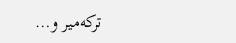تركه‌میر و…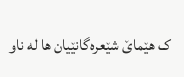ک هێماێ شێعره‌گانێیان ها له‌ ناو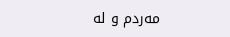مه‌ردم و له‌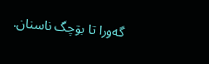گه‌ورا تا بۊچگ ناسنان.